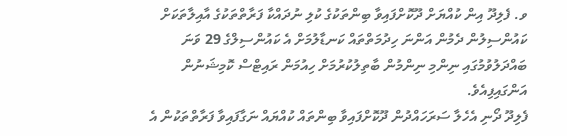ވ. ފެލިދޫ އިން ކުއްޔަށް ދޫކޮށްފައިވާ ބިންތަކުގެ ކުލި ނުދައްކާ ފަރާތްތަކުގެ އާއިލާތަކަށް ކައުންސިލުން ދެމުން އަންނަ ހިދުމަތްތައް ކަނޑާލުމަށް އެ ކައުންސިލްގެ 29 ވަނަ ބައްދަލުވުމުގައި ނިންމި ނިންމުން ބާތިލުކުރުމަށް ހިއުމަން ރައިޓްސް ކޮމިޝަނުން އަންގައިފިއެވެ.
ފެލިދޫ ދޯނި އެހެލާ ސަރަހައްދުން ދޫކޮށްފައިވާ ބިންތައް ކުއްޔައް ނަގާފައިވާ ފަރާތްތަކުން އެ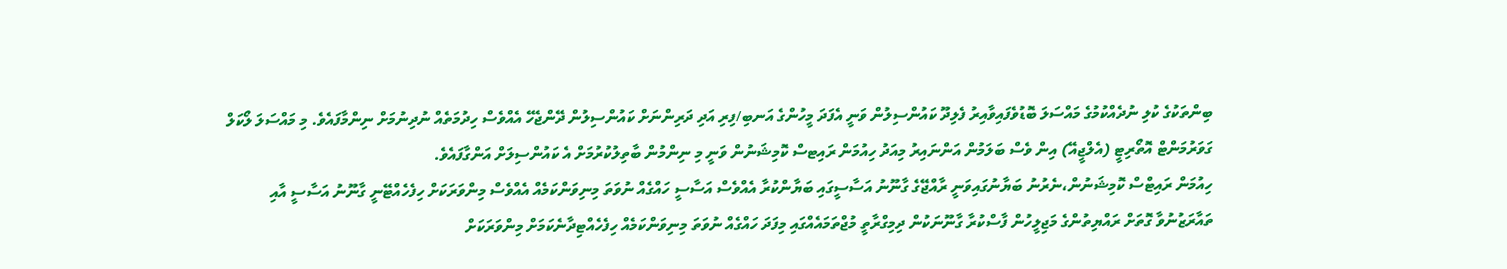ބިންތަކުގެ ކުލި ނުދެއްކުމުގެ މައްސަލަ ބޮޑުވެފައިވާއިރު ފެލިދޫ ކައުންސިލުން ވަނީ އެފަދަ މީހުންގެ އަނބި/ފިރި އަދި ދަރިންނަށް ކައުންސިލުން ދޭންޖެހޭ އެއްވެސް ހިދުމަތެއް ނުދިނުމަށް ނިންމާފައެވެ. މި މައްސަލަ ލޯކަލް ގަވަރުމަންޓް އޮތޯރިޓީ (އެލްޖީއޭ) އިން ވެސް ބަލަމުން އަންނައިރު މިއަދު ހިއުމަން ރައިޓސް ކޮމިޝަނުން ވަނީ މި ނިންމުން ބާތިލުކުރުމަށް އެ ކައުންސިލަށް އަންގާފައެވެ.
ހިއުމަން ރައިޓްސް ކޮމިޝަނުން،ނެރުނު ބަޔާނުގައިވަނީ ރާއްޖޭގެ ގާނޫނު އަސާސީގައި ބަޔާންކުރާ އެއްވެސް އަސާސީ ހައްގެއް ނުވަތަ މިނިވަންކަމެއް އެއްވެސް މިންވަރަކަށް ހިފެހެއްޓޭނީ ގާނޫނު އަސާސީ އާއި ތައާރަޒުނުވާ ގޮތަށް ރައްޔިތުންގެ މަޖިލީހުން ފާސްކުރާ ގާނޫނަކުން ދިމިގްރާތީ މުޖްތަމައެއްގައި މިފަދަ ހައްގެއް ނުވަތަ މިނިވަންކަމެއް ހިފެހެއްޓިދާނެކަމަށް މިންވަރަކަށް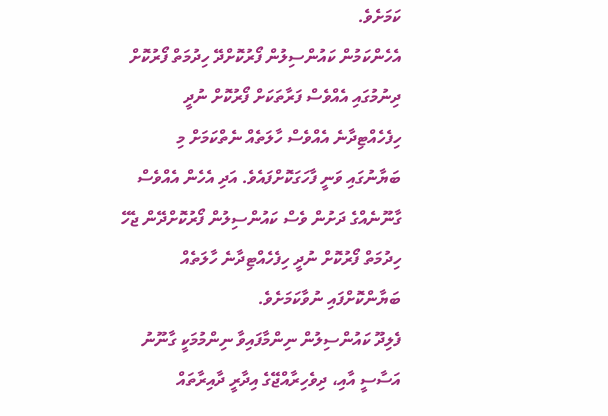ކަމަށެވެ.
އެހެންކަމުން ކައުންސިލުން ފޯރުކޮށްދޭ ހިދުމަތް ފޯރުކޮށް ދިނުމުގައި އެއްވެސް ފަރާތަކަށް ފޯރުކޮށް ނުދީ ހިފެހެއްޓިދާނެ އެއްވެސް ހާލަތެއް ނެތްކަމަށް މި ބަޔާނުގައި ވަނީ ފާހަގަކޮށްފައެވެ. އަދި އެހެން އެއްވެސް ގާނޫނެއްގެ ދަށުން ވެސް ކައުންސިލުން ފޯރުކޮށްދޭން ޖެހޭ ހިދުމަތް ފޯރުކޮށް ނުދީ ހިފެހެއްޓިދާނެ ހާލަތެއް ބަޔާންކޮށްފައި ނުވާކަމަށެވެ.
ފެލިދޫ ކައުންސިލުން ނިންމާފައިވާ ނިންމުމަކީ ގާނޫނު އަސާސީ އާއި، ދިވެހިރާއްޖޭގެ އިދާރީ ދާއިރާތައް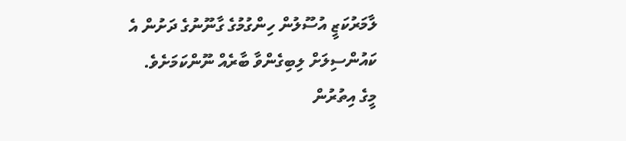ލާމަރުކަޒީ އުސޫލުން ހިންގުމުގެ ގާނޫނުގެ ދަށުން އެ ކައުންސިލަށް ލިބިގެންވާ ބާރެއް ނޫންކަމަށެވެ.
މީގެ އިތުރުން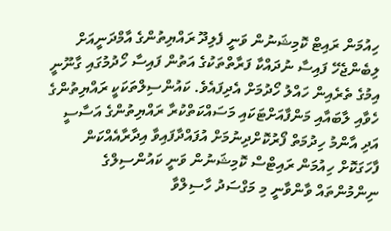ހިއުމަން ރައިޓް ކޮމިޝަނުން ވަނީ ފެލިދޫ ރައްޔިތުންގެ އާމްދަނީއަށް ލިބެންޖެހޭ ފައިސާ ނުދައްކާ ފަރާތްތަކުގެ އަތުން ފައިސާ ހޯދުމުގައި ގާނޫނީ އިމުގެ ތެރެއިން ހައްލު ހޯދުމަށް އެދިފައެވެ. ކައުންސިލްތަކަކީ ރައްޔިތުންގެ ހެވާއި ލާބައާއި މަންފާއަށްޓަކައި މަސައްކަތްކުރާ ރައްޔިތުންގެ އަސާސީ އަދި އާންމު ހިދުމަތް ފޯރުކޮށްދިނުމަށް އުފައްދާފައިވާ އިދާރާއެއްކަން ފާހަގަކޮށް ހިއުމަން ރައިޓްސް ކޮމިޝަނުން ވަނީ ކައުންސިލްގެ ނިންމުންތައް ވާންވާނީ މި މަގްސަދު ހާސިލްވާ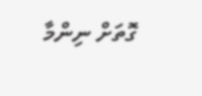ގޮތަށް ނިންމާ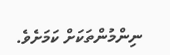ނިންމުންތަކަށް ކަމަށެވެ.